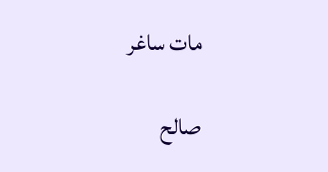مات ساغر

صالح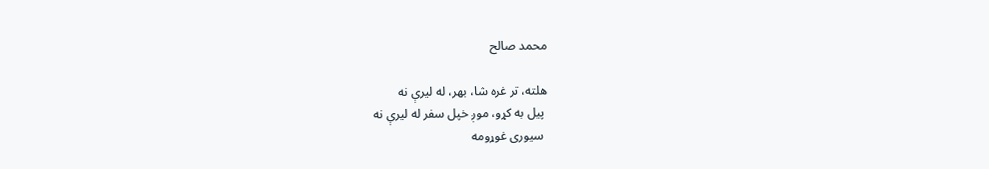محمد صالح

هلته، تر غره شا، بهر، له ليرې نه
 پيل به کړو، موږ خپل سفر له ليرې نه
 سيوری غوړومه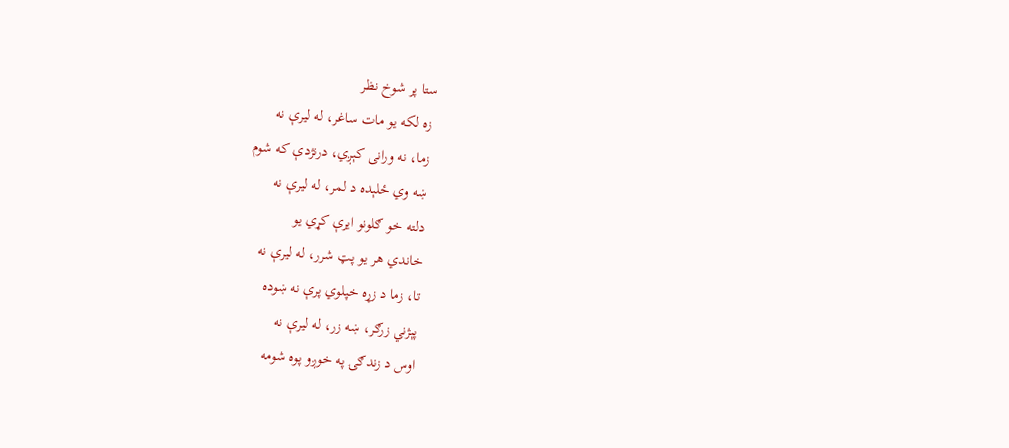ستا پر شوخ نظر
 زه لکه يو مات ساغر، له ليرې نه
 زما، نه ورانی کېږي، درنژدې که شوم
 ښه وي ځلېده د لمر، له ليرې نه
 دلته خو ګلونو ايرې کړي يو
 خاندي هر يو پټ شرر، له ليرې نه
 تا، زما د زړه خپلوي پرې نه ښوده
 پېژني زرګر، ښه زر، له ليرې نه
 اوس د زندګۍ په خوږو پوه شومه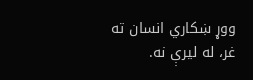ووړ ښکاري انسان ته غر، له ليرې نه.